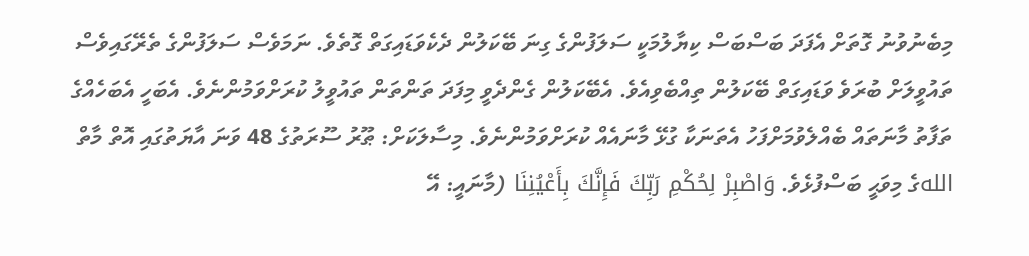މިބެނުވުނު ގޮތަށް އެފަދަ ބަސްބަސް ކިޔާލުމަކީ ސަލަފުންގެ ގިނަ ބޭކަލުން ދެކެވަޑައިގަތް ގޮތެވެ. ނަމަވެސް ސަލަފުންގެ ތެރޭގައިވެސް ތައުވީލަށް ބުރަވެ ވަޑައިގަތް ބޭކަލުން ތިއްބެވިއެވެ. އެބޭކަލުން ގެންދެވީ މިފަދަ ތަންތަން ތައުވީލު ކުރަށްވަމުންނެވެ. އެބަހީ އެބަހެއްގެ ތަފާތު މާނަތައް ބެއްލެވުމަށްފަހު އެތަނަކާ ގުޅޭ މާނައެއް ކުރަށްވަމުންނެވެ. މިސާލަކަށް: ޠޫރު ސޫރަތުގެ 48 ވަނަ އާޔަތުގައި އޮތް މާތް اللهގެ މިވަޙީ ބަސްފުޅެވެ. وَاصْبِرْ لِحُكْمِ رَبِّكَ فَإِنَّكَ بِأَعْيُنِنَا (މާނައީ: އޭ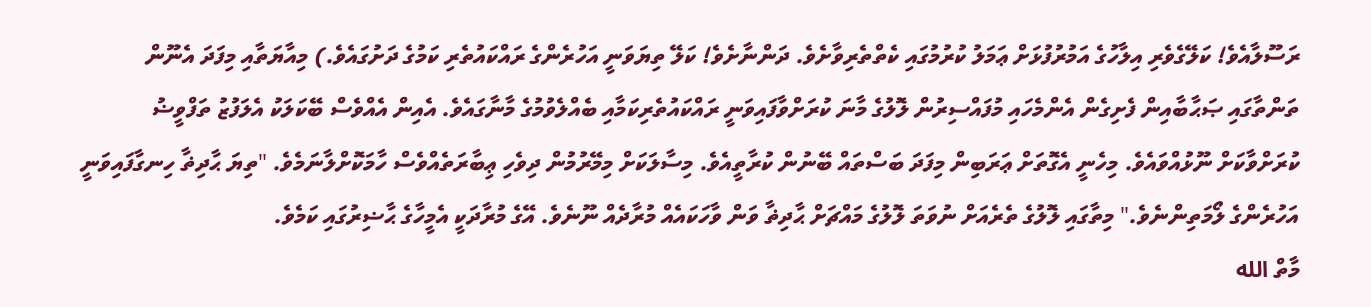ރަސޫލާއެވެ! ކަލޭގެވެރި އިލާހުގެ އަމުރުފުޅަށް ޢަމަލު ކުރުމުގައި ކެތްތެރިވާށެވެ. ދަންނާށެވެ! ކަލޭ ތިޔަވަނީ އަހުރެންގެ ރައްކައުތެރި ކަމުގެ ދަށުގައެވެ.) މިއާޔަތާއި މިފަދަ އެނޫން ތަންތާގައި ޞަޙާބާއިން ފެށިގެން އެންމެހައި މުފައްސިރުން ލޮލުގެ މާނަ ކުރަށްވާފައިވަނީ ރައްކައުތެރިކަމާއި ބެއްލެވުމުގެ މާނާގައެވެ. އެއިން އެއްވެސް ބޭކަލަކު އެލަފުޒު ތަފްވީޟު ކުރަށްވާކަށް ނޫޅުއްވައެވެ. މިހެނީ އެގޮތަށް ޢަރަބިން މިފަދަ ބަސްތައް ބޭނުން ކުރާތީއެވެ. މިސާލަކަށް މިމޭރުމުން ދިވެހި ޢިބާރަތެއްވެސް ހާމަކޮށްލާނަމެވެ. "ތިޔަ ޙާދިޡާ ހިނގާފައިވަނީ އަހުރެންގެ ލޯމަތިންނެވެ." މިތާގައި ލޮލުގެ ތެރެއަށް ނުވަތަ ލޮލުގެ މައްޗަށް ޙާދިޡާ ވަން ވާހަކައެއް މުރާދެއް ނޫނެވެ. އޭގެ މުރާދަކީ އެމީހާގެ ޙާޟިރުގައި ކަމެވެ.
މާތް الله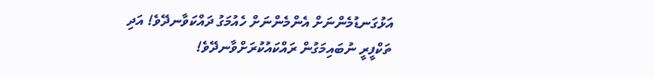އަޅުގަނޑުމެންނަށް އެންމެންނަށް ހެއުމަގު ދައްކަވާނދޭވެ! އަދި ތަކްފީރީ ނުބައިމަގުން ރައްކައުކުރަށްވާނދޭވެ!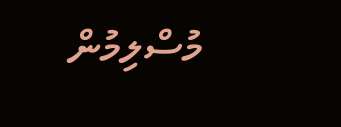މުސްލިމުން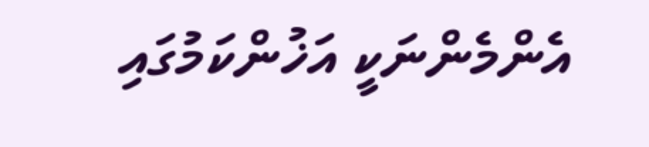އެންމެންނަކީ އަޚުންކަމުގައި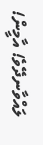ލައްވާނދޭވެ! އާމީން!